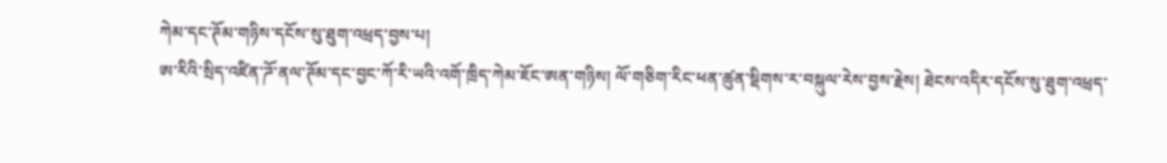ཀེམ་དང་ཊོམ་གཉིས་དངོས་སུ་ཐུག་འཕྲད་བྱས་པ།
ཨ་རིའི་སྲིད་འཛིན་ཌོ་ནལ་ཊོམ་དང་བྱང་ཀོ་རི་ཡའི་འགོ་ཁྲིད་ཀེམ་ཇོང་ཨན་གཉིས། ལོ་གཅིག་རིང་ཕན་ཚུན་སྡིགས་ར་བསྐུལ་རེས་བྱས་རྗེས། ཐེངས་འདིར་དངོས་སུ་ཐུག་འཕྲད་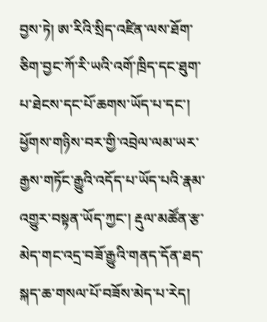བྱས་ཏེ། ཨ་རིའི་སྲིད་འཛིན་ལས་ཐོག་ཅིག་བྱང་ཀོ་རི་ཡའི་འགོ་ཁྲིད་དང་ཐུག་པ་ཐེངས་དང་པོ་ཆགས་ཡོད་པ་དང་། ཕྱོགས་གཉིས་བར་གྱི་འབྲེལ་ལམ་ཡར་རྒྱས་གཏོང་རྒྱུའི་འདོད་པ་ཡོད་པའི་རྣམ་འགྱུར་བསྟན་ཡོད་ཀྱང་། རྡུལ་མཚོན་རྩ་མེད་གང་འདྲ་བཟོ་རྒྱུའི་གནད་དོན་ཐད་སྐད་ཆ་གསལ་པོ་བཟོས་མེད་པ་རེད།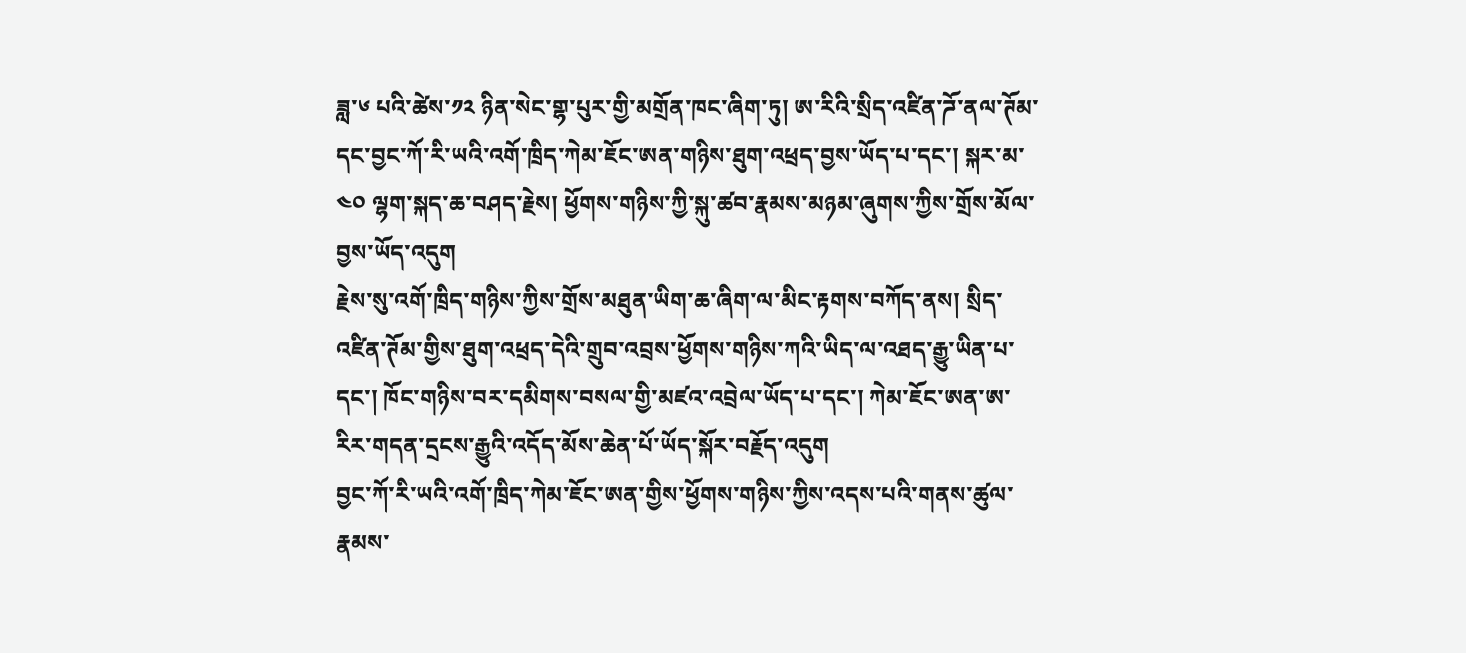ཟླ་༦ པའི་ཚེས་༡༢ ཉིན་སེང་གྷ་པུར་གྱི་མགྲོན་ཁང་ཞིག་ཏུ། ཨ་རིའི་སྲིད་འཛིན་ཌོ་ནལ་ཊོམ་དང་བྱང་ཀོ་རི་ཡའི་འགོ་ཁྲིད་ཀེམ་ཇོང་ཨན་གཉིས་ཐུག་འཕྲད་བྱས་ཡོད་པ་དང་། སྐར་མ་༤༠ ལྷག་སྐད་ཆ་བཤད་རྗེས། ཕྱོགས་གཉིས་ཀྱི་སྐུ་ཚབ་རྣམས་མཉམ་ཞུགས་ཀྱིས་གྲོས་མོལ་བྱས་ཡོད་འདུག
རྗེས་སུ་འགོ་ཁྲིད་གཉིས་ཀྱིས་གྲོས་མཐུན་ཡིག་ཆ་ཞིག་ལ་མིང་རྟགས་བཀོད་ནས། སྲིད་འཛིན་ཊོམ་གྱིས་ཐུག་འཕྲད་དེའི་གྲུབ་འབྲས་ཕྱོགས་གཉིས་ཀའི་ཡིད་ལ་འཐད་རྒྱུ་ཡིན་པ་དང་། ཁོང་གཉིས་བར་དམིགས་བསལ་གྱི་མཛའ་འབྲེལ་ཡོད་པ་དང་། ཀེམ་ཇོང་ཨན་ཨ་རིར་གདན་དྲངས་རྒྱུའི་འདོད་མོས་ཆེན་པོ་ཡོད་སྐོར་བརྗོད་འདུག
བྱང་ཀོ་རི་ཡའི་འགོ་ཁྲིད་ཀེམ་ཇོང་ཨན་གྱིས་ཕྱོགས་གཉིས་ཀྱིས་འདས་པའི་གནས་ཚུལ་རྣམས་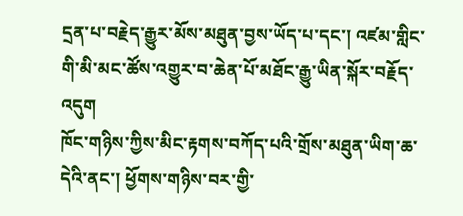དྲན་པ་བརྗེད་རྒྱུར་མོས་མཐུན་བྱས་ཡོད་པ་དང་། འཛམ་གླིང་གི་མི་མང་ཚོས་འགྱུར་བ་ཆེན་པོ་མཐོང་རྒྱུ་ཡིན་སྐོར་བརྗོད་འདུག
ཁོང་གཉིས་ཀྱིས་མིང་རྟགས་བཀོད་པའི་གྲོས་མཐུན་ཡིག་ཆ་དེའི་ནང་། ཕྱོགས་གཉིས་བར་གྱི་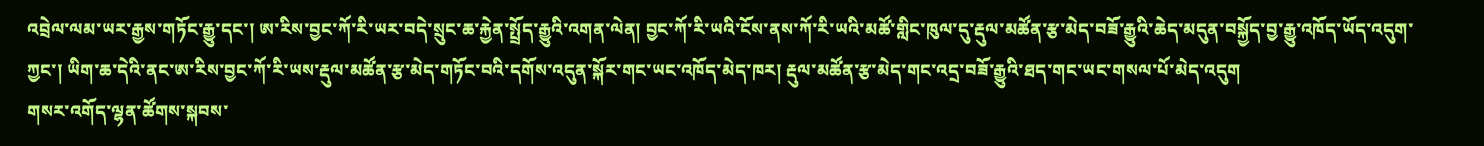འབྲེལ་ལམ་ཡར་རྒྱས་གཏོང་རྒྱུ་དང་། ཨ་རིས་བྱང་ཀོ་རི་ཡར་བདེ་སྲུང་ཆ་རྐྱེན་སྤྲོད་རྒྱུའི་འགན་ལེན། བྱང་ཀོ་རི་ཡའི་ངོས་ནས་ཀོ་རི་ཡའི་མཚོ་གླིང་ཁུལ་དུ་རྡུལ་མཚོན་རྩ་མེད་བཟོ་རྒྱུའི་ཆེད་མདུན་བསྐྱོད་བྱ་རྒྱུ་འཁོད་ཡོད་འདུག་ཀྱང་། ཡིག་ཆ་དེའི་ནང་ཨ་རིས་བྱང་ཀོ་རི་ཡས་རྡུལ་མཚོན་རྩ་མེད་གཏོང་བའི་དགོས་འདུན་སྐོར་གང་ཡང་འཁོད་མེད་ཁར། རྡུལ་མཚོན་རྩ་མེད་གང་འདྲ་བཟོ་རྒྱུའི་ཐད་གང་ཡང་གསལ་པོ་མེད་འདུག
གསར་འགོད་ལྷན་ཚོགས་སྐབས་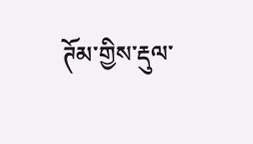ཊོམ་གྱིས་རྡུལ་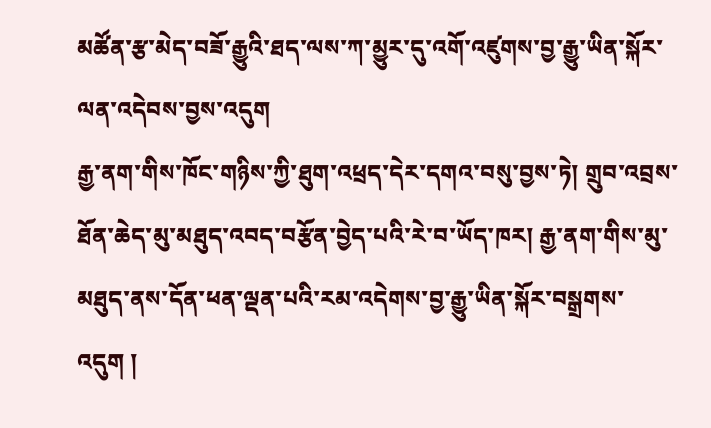མཚོན་རྩ་མེད་བཟོ་རྒྱུའི་ཐད་ལས་ཀ་མྱུར་དུ་འགོ་འཛུགས་བྱ་རྒྱུ་ཡིན་སྐོར་ལན་འདེབས་བྱས་འདུག
རྒྱ་ནག་གིས་ཁོང་གཉིས་ཀྱི་ཐུག་འཕྲད་དེར་དགའ་བསུ་བྱས་ཏེ། གྲུབ་འབྲས་ཐོན་ཆེད་མུ་མཐུད་འབད་བརྩོན་བྱེད་པའི་རེ་བ་ཡོད་ཁར། རྒྱ་ནག་གིས་མུ་མཐུད་ནས་དོན་ཕན་ལྡན་པའི་རམ་འདེགས་བྱ་རྒྱུ་ཡིན་སྐོར་བསྒྲགས་འདུག །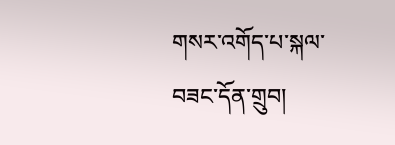གསར་འགོད་པ་སྐལ་བཟང་དོན་གྲུབ།